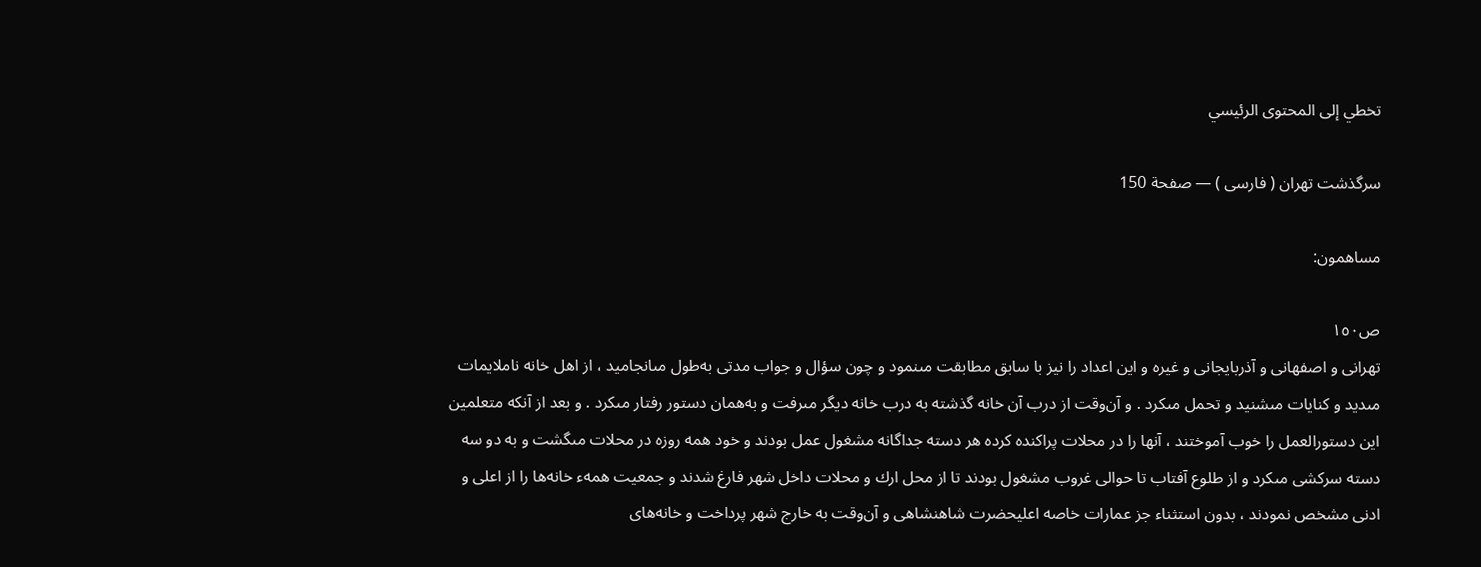تخطي إلى المحتوى الرئيسي

سرگذشت تهران ( فارسى ) — صفحة 150

مساهمون:

ص١٥٠
تهرانى و اصفهانى و آذربايجانى و غيره و اين اعداد را نيز با سابق مطابقت مىنمود و چون سؤال و جواب مدتى به‌طول مىانجاميد ، از اهل خانه ناملايمات مىديد و كنايات مىشنيد و تحمل مىكرد . و آن‌وقت از درب آن خانه گذشته به درب خانه ديگر مىرفت و به‌همان دستور رفتار مىكرد . و بعد از آنكه متعلمين اين دستورالعمل را خوب آموختند ، آنها را در محلات پراكنده كرده هر دسته جداگانه مشغول عمل بودند و خود همه روزه در محلات مىگشت و به دو سه دسته سركشى مىكرد و از طلوع آفتاب تا حوالى غروب مشغول بودند تا از محل ارك و محلات داخل شهر فارغ شدند و جمعيت همهء خانه‌ها را از اعلى و ادنى مشخص نمودند ، بدون استثناء جز عمارات خاصه اعليحضرت شاهنشاهى و آن‌وقت به خارج شهر پرداخت و خانه‌هاى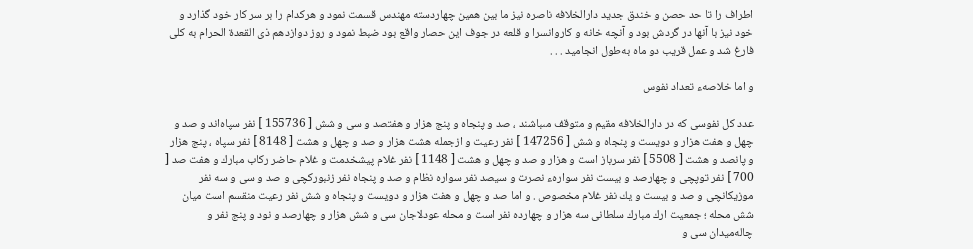اطراف را تا حد حصن و خندق جديد دارالخلافه ناصره نيز ما بين همين چهاردسته مهندس قسمت نمود و هركدام را بر سر كار خود گذارد و خود نيز با آنها در گردش بود و آنچه خانه و كاروانسرا و قلعه در جوف اين حصار واقع بود ضبط نمود و روز دوازدهم ذى القعدة الحرام به كلى فارغ شد و عمل قريب دو ماه به‌طول انجاميد . . .

و اما خلاصهء تعداد نفوس

عدد كل نفوسى كه در دارالخلافه مقيم و متوقف مىباشند ، صد و پنجاه و پنج هزار و هفتصد و سى و شش [ 155736 ] نفر سپاه‌اند و صد و چهل و هفت هزار و دويست و پنجاه و شش [ 147256 ] نفر رعيت و ازجمله هشت هزار و صد و چهل و هشت [ 8148 ] نفر سپاه ، پنج هزار و پانصد و هشت [ 5508 ] نفر سرباز است و هزار و صد و چهل و هشت [ 1148 ] نفر غلام پيشخدمت و غلام حاضر ركاب مبارك و هفت صد [ 700 ] نفر توپچى و چهارصد و بيست نفر سوارهء نصرت و سيصد نفر سواره نظام و صد و پنجاه نفر زنبوركچى و صد و سى و سه نفر موزيكانچى و صد و بيست و يك نفر غلام مخصوص . و اما صد و چهل و هفت هزار و دويست و پنجاه و شش نفر رعيت منقسم است ميان شش محله ؛ جمعيت ارك مبارك سلطانى سه هزار و چهارده نفر است و محله عودلاجان سى و شش هزار و چهارصد و نود و پنج نفر و چاله‌ميدان سى و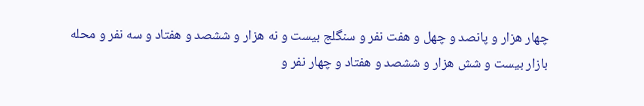چهار هزار و پانصد و چهل و هفت نفر و سنگلج بيست و نه هزار و ششصد و هفتاد و سه نفر و محله بازار بيست و شش هزار و ششصد و هفتاد و چهار نفر و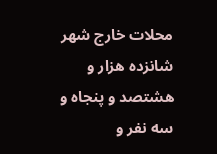محلات خارج شهر شانزده هزار و هشتصد و پنجاه و سه نفر و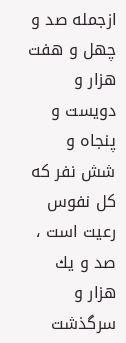ازجمله صد و چهل و هفت هزار و دويست و پنجاه و شش نفر كه كل نفوس رعيت است ، صد و يك هزار و
سرگذشت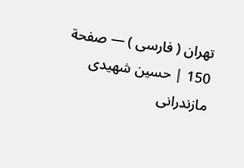تهران ( فارسى ) — صفحة 150 | حسين شهيدى مازندرانى